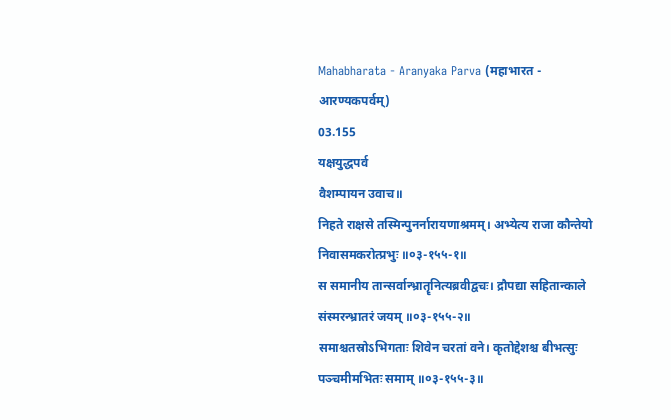Mahabharata - Aranyaka Parva (महाभारत - आरण्यकपर्वम्)
03.155
यक्षयुद्धपर्व
वैशम्पायन उवाच॥
निहते राक्षसे तस्मिन्पुनर्नारायणाश्रमम्। अभ्येत्य राजा कौन्तेयो निवासमकरोत्प्रभुः ॥०३-१५५-१॥
स समानीय तान्सर्वान्भ्रातॄनित्यब्रवीद्वचः। द्रौपद्या सहितान्काले संस्मरन्भ्रातरं जयम् ॥०३-१५५-२॥
समाश्चतस्रोऽभिगताः शिवेन चरतां वने। कृतोद्देशश्च बीभत्सुः पञ्चमीमभितः समाम् ॥०३-१५५-३॥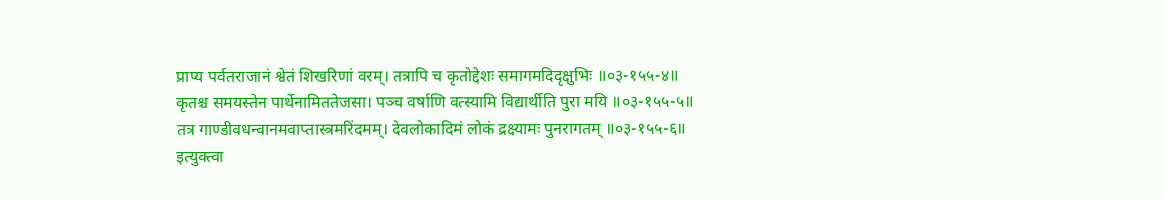प्राप्य पर्वतराजानं श्वेतं शिखरिणां वरम्। तत्रापि च कृतोद्देशः समागमदिदृक्षुभिः ॥०३-१५५-४॥
कृतश्च समयस्तेन पार्थेनामिततेजसा। पञ्च वर्षाणि वत्स्यामि विद्यार्थीति पुरा मयि ॥०३-१५५-५॥
तत्र गाण्डीवधन्वानमवाप्तास्त्रमरिंदमम्। देवलोकादिमं लोकं द्रक्ष्यामः पुनरागतम् ॥०३-१५५-६॥
इत्युक्त्वा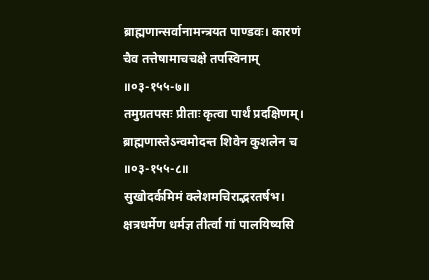ब्राह्मणान्सर्वानामन्त्रयत पाण्डवः। कारणं चैव तत्तेषामाचचक्षे तपस्विनाम् ॥०३-१५५-७॥
तमुग्रतपसः प्रीताः कृत्वा पार्थं प्रदक्षिणम्। ब्राह्मणास्तेऽन्वमोदन्त शिवेन कुशलेन च ॥०३-१५५-८॥
सुखोदर्कमिमं क्लेशमचिराद्भरतर्षभ। क्षत्रधर्मेण धर्मज्ञ तीर्त्वा गां पालयिष्यसि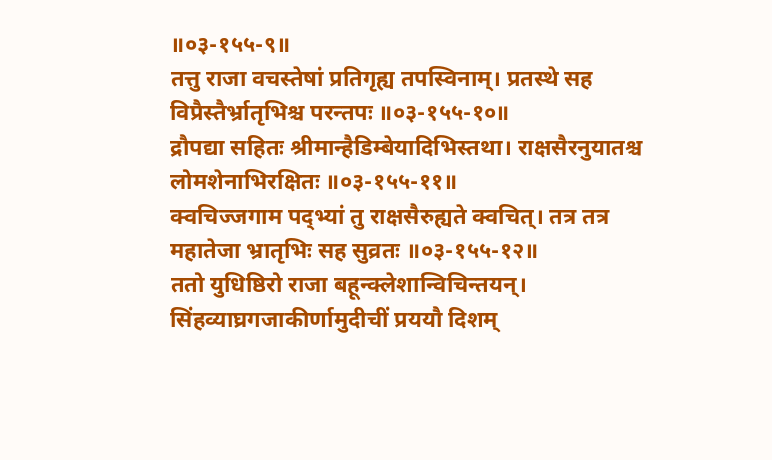॥०३-१५५-९॥
तत्तु राजा वचस्तेषां प्रतिगृह्य तपस्विनाम्। प्रतस्थे सह विप्रैस्तैर्भ्रातृभिश्च परन्तपः ॥०३-१५५-१०॥
द्रौपद्या सहितः श्रीमान्हैडिम्बेयादिभिस्तथा। राक्षसैरनुयातश्च लोमशेनाभिरक्षितः ॥०३-१५५-११॥
क्वचिज्जगाम पद्भ्यां तु राक्षसैरुह्यते क्वचित्। तत्र तत्र महातेजा भ्रातृभिः सह सुव्रतः ॥०३-१५५-१२॥
ततो युधिष्ठिरो राजा बहून्क्लेशान्विचिन्तयन्। सिंहव्याघ्रगजाकीर्णामुदीचीं प्रययौ दिशम्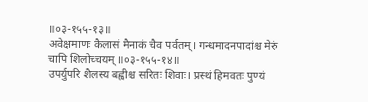॥०३-१५५-१३॥
अवेक्षमाणः कैलासं मैनाकं चैव पर्वतम्। गन्धमादनपादांश्च मेरुं चापि शिलोच्चयम् ॥०३-१५५-१४॥
उपर्युपरि शैलस्य बह्वीश्च सरितः शिवाः। प्रस्थं हिमवतः पुण्यं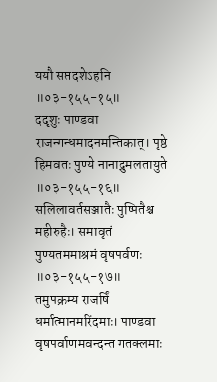ययौ सप्तदशेऽहनि ॥०३-१५५-१५॥
ददृशुः पाण्डवा राजन्गन्धमादनमन्तिकात्। पृष्ठे हिमवतः पुण्ये नानाद्रुमलतायुते ॥०३-१५५-१६॥
सलिलावर्तसञ्जातैः पुष्पितैश्च महीरुहैः। समावृतं पुण्यतममाश्रमं वृषपर्वणः ॥०३-१५५-१७॥
तमुपक्रम्य राजर्षिं धर्मात्मानमरिंदमाः। पाण्डवा वृषपर्वाणमवन्दन्त गतक्लमाः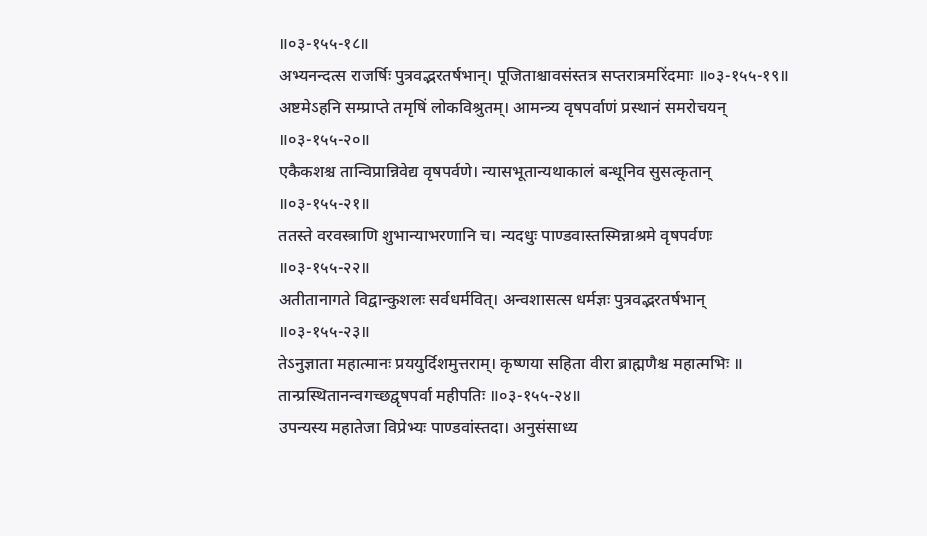॥०३-१५५-१८॥
अभ्यनन्दत्स राजर्षिः पुत्रवद्भरतर्षभान्। पूजिताश्चावसंस्तत्र सप्तरात्रमरिंदमाः ॥०३-१५५-१९॥
अष्टमेऽहनि सम्प्राप्ते तमृषिं लोकविश्रुतम्। आमन्त्र्य वृषपर्वाणं प्रस्थानं समरोचयन् ॥०३-१५५-२०॥
एकैकशश्च तान्विप्रान्निवेद्य वृषपर्वणे। न्यासभूतान्यथाकालं बन्धूनिव सुसत्कृतान् ॥०३-१५५-२१॥
ततस्ते वरवस्त्राणि शुभान्याभरणानि च। न्यदधुः पाण्डवास्तस्मिन्नाश्रमे वृषपर्वणः ॥०३-१५५-२२॥
अतीतानागते विद्वान्कुशलः सर्वधर्मवित्। अन्वशासत्स धर्मज्ञः पुत्रवद्भरतर्षभान् ॥०३-१५५-२३॥
तेऽनुज्ञाता महात्मानः प्रययुर्दिशमुत्तराम्। कृष्णया सहिता वीरा ब्राह्मणैश्च महात्मभिः ॥ तान्प्रस्थितानन्वगच्छद्वृषपर्वा महीपतिः ॥०३-१५५-२४॥
उपन्यस्य महातेजा विप्रेभ्यः पाण्डवांस्तदा। अनुसंसाध्य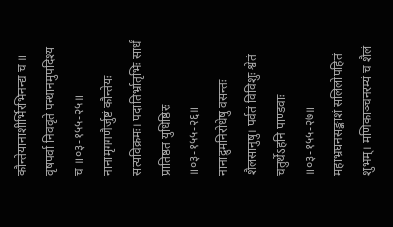कौन्तेयानाशीर्भिरभिनन्द्य च ॥ वृषपर्वा निववृते पन्थानमुपदिश्य च ॥०३-१५५-२५॥
नानामृगगणैर्जुष्टं कौन्तेयः सत्यविक्रमः। पदातिर्भ्रातृभिः सार्धं प्रातिष्ठत युधिष्ठिरः ॥०३-१५५-२६॥
नानाद्रुमनिरोधेषु वसन्तः शैलसानुषु। पर्वतं विविशुः श्वेतं चतुर्थेऽहनि पाण्डवाः ॥०३-१५५-२७॥
महाभ्रघनसङ्काशं सलिलोपहितं शुभम्। मणिकाञ्चनरम्यं च शैलं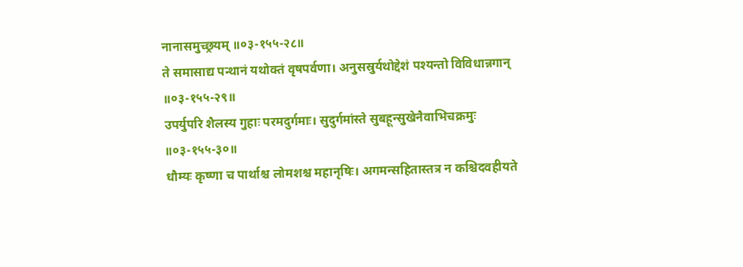नानासमुच्छ्रयम् ॥०३-१५५-२८॥
ते समासाद्य पन्थानं यथोक्तं वृषपर्वणा। अनुसस्रुर्यथोद्देशं पश्यन्तो विविधान्नगान् ॥०३-१५५-२९॥
उपर्युपरि शैलस्य गुहाः परमदुर्गमाः। सुदुर्गमांस्ते सुबहून्सुखेनैवाभिचक्रमुः ॥०३-१५५-३०॥
धौम्यः कृष्णा च पार्थाश्च लोमशश्च महानृषिः। अगमन्सहितास्तत्र न कश्चिदवहीयते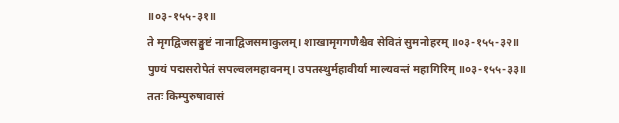॥०३-१५५-३१॥
ते मृगद्विजसङ्घुष्टं नानाद्विजसमाकुलम्। शाखामृगगणैश्चैव सेवितं सुमनोहरम् ॥०३-१५५-३२॥
पुण्यं पद्मसरोपेतं सपल्वलमहावनम्। उपतस्थुर्महावीर्या माल्यवन्तं महागिरिम् ॥०३-१५५-३३॥
ततः किम्पुरुषावासं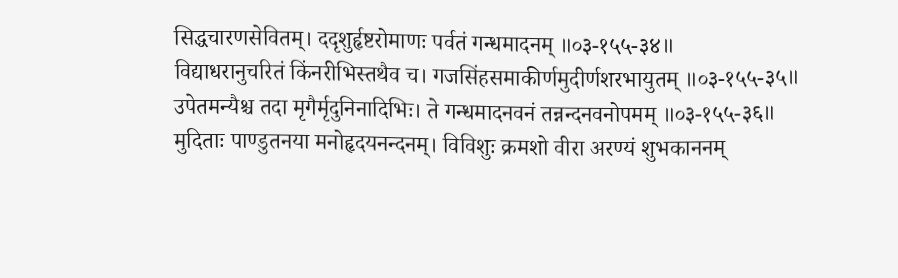सिद्धचारणसेवितम्। ददृशुर्हृष्टरोमाणः पर्वतं गन्धमादनम् ॥०३-१५५-३४॥
विद्याधरानुचरितं किंनरीभिस्तथैव च। गजसिंहसमाकीर्णमुदीर्णशरभायुतम् ॥०३-१५५-३५॥
उपेतमन्यैश्च तदा मृगैर्मृदुनिनादिभिः। ते गन्धमादनवनं तन्नन्दनवनोपमम् ॥०३-१५५-३६॥
मुदिताः पाण्डुतनया मनोहृदयनन्दनम्। विविशुः क्रमशो वीरा अरण्यं शुभकाननम्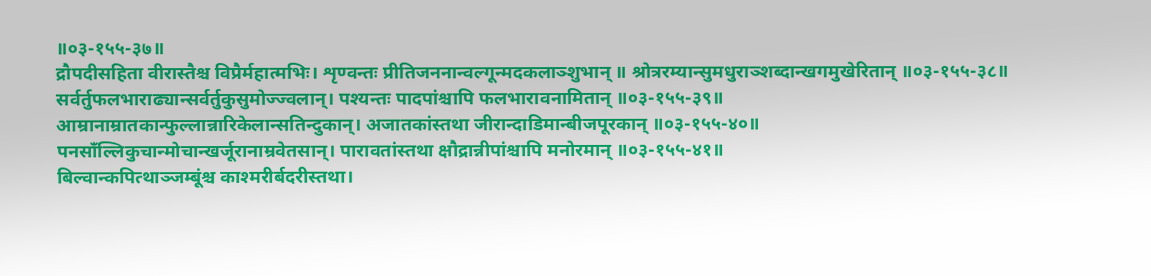॥०३-१५५-३७॥
द्रौपदीसहिता वीरास्तैश्च विप्रैर्महात्मभिः। शृण्वन्तः प्रीतिजननान्वल्गून्मदकलाञ्शुभान् ॥ श्रोत्ररम्यान्सुमधुराञ्शब्दान्खगमुखेरितान् ॥०३-१५५-३८॥
सर्वर्तुफलभाराढ्यान्सर्वर्तुकुसुमोज्ज्वलान्। पश्यन्तः पादपांश्चापि फलभारावनामितान् ॥०३-१५५-३९॥
आम्रानाम्रातकान्फुल्लान्नारिकेलान्सतिन्दुकान्। अजातकांस्तथा जीरान्दाडिमान्बीजपूरकान् ॥०३-१५५-४०॥
पनसाँल्लिकुचान्मोचान्खर्जूरानाम्रवेतसान्। पारावतांस्तथा क्षौद्रान्नीपांश्चापि मनोरमान् ॥०३-१५५-४१॥
बिल्वान्कपित्थाञ्जम्बूंश्च काश्मरीर्बदरीस्तथा।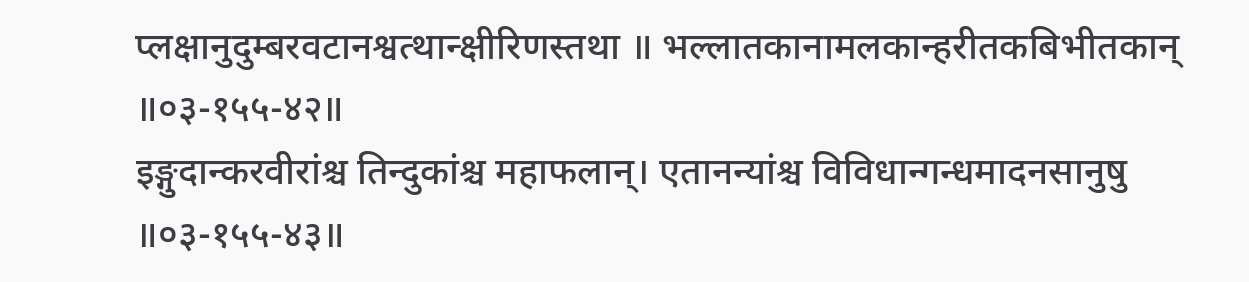प्लक्षानुदुम्बरवटानश्वत्थान्क्षीरिणस्तथा ॥ भल्लातकानामलकान्हरीतकबिभीतकान् ॥०३-१५५-४२॥
इङ्गुदान्करवीरांश्च तिन्दुकांश्च महाफलान्। एतानन्यांश्च विविधान्गन्धमादनसानुषु ॥०३-१५५-४३॥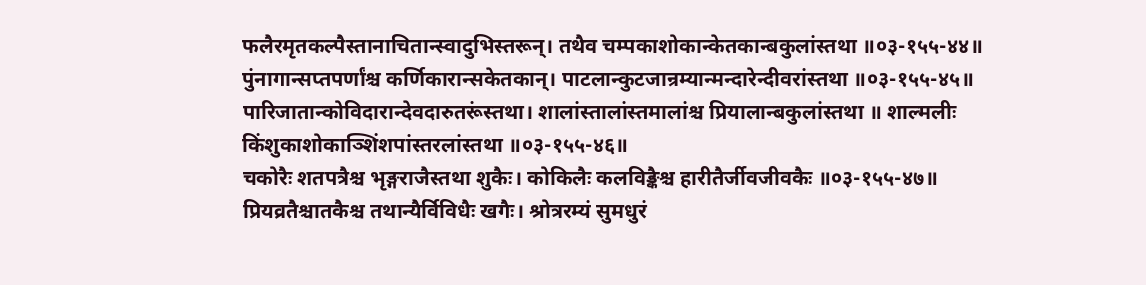फलैरमृतकल्पैस्तानाचितान्स्वादुभिस्तरून्। तथैव चम्पकाशोकान्केतकान्बकुलांस्तथा ॥०३-१५५-४४॥
पुंनागान्सप्तपर्णांश्च कर्णिकारान्सकेतकान्। पाटलान्कुटजान्रम्यान्मन्दारेन्दीवरांस्तथा ॥०३-१५५-४५॥
पारिजातान्कोविदारान्देवदारुतरूंस्तथा। शालांस्तालांस्तमालांश्च प्रियालान्बकुलांस्तथा ॥ शाल्मलीः किंशुकाशोकाञ्शिंशपांस्तरलांस्तथा ॥०३-१५५-४६॥
चकोरैः शतपत्रैश्च भृङ्गराजैस्तथा शुकैः। कोकिलैः कलविङ्कैश्च हारीतैर्जीवजीवकैः ॥०३-१५५-४७॥
प्रियव्रतैश्चातकैश्च तथान्यैर्विविधैः खगैः। श्रोत्ररम्यं सुमधुरं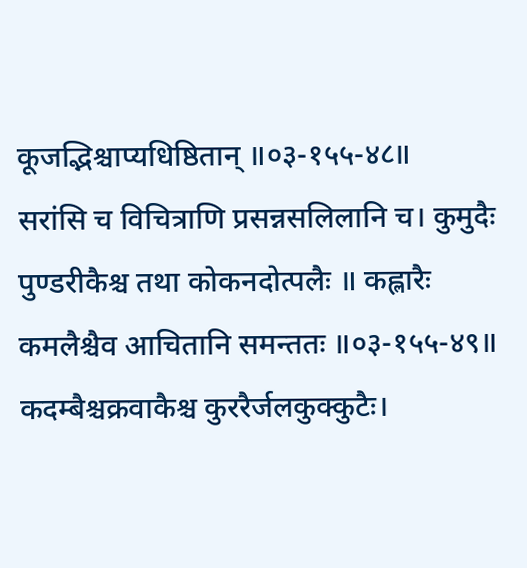कूजद्भिश्चाप्यधिष्ठितान् ॥०३-१५५-४८॥
सरांसि च विचित्राणि प्रसन्नसलिलानि च। कुमुदैः पुण्डरीकैश्च तथा कोकनदोत्पलैः ॥ कह्लारैः कमलैश्चैव आचितानि समन्ततः ॥०३-१५५-४९॥
कदम्बैश्चक्रवाकैश्च कुररैर्जलकुक्कुटैः।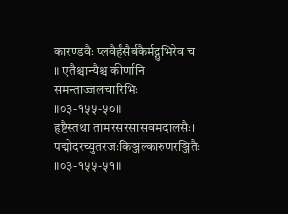कारण्डवैः प्लवैर्हंसैर्बकैर्मद्गुभिरेव च ॥ एतैश्चान्यैश्च कीर्णानि समन्ताज्जलचारिभिः ॥०३-१५५-५०॥
हृष्टैस्तथा तामरसरसासवमदालसैः। पद्मोदरच्युतरजःकिञ्जल्कारुणरञ्जितैः ॥०३-१५५-५१॥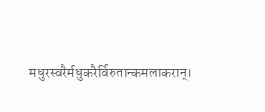मधुरस्वरैर्मधुकरैर्विरुतान्कमलाकरान्।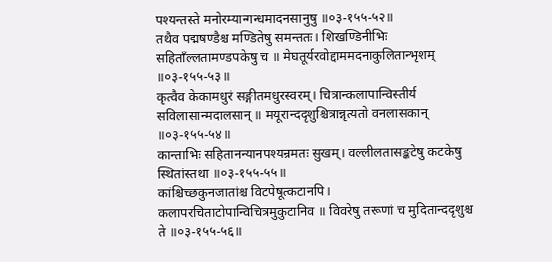पश्यन्तस्ते मनोरम्यान्गन्धमादनसानुषु ॥०३-१५५-५२॥
तथैव पद्मषण्डैश्च मण्डितेषु समन्ततः। शिखण्डिनीभिः सहिताँल्लतामण्डपकेषु च ॥ मेघतूर्यरवोद्दाममदनाकुलितान्भृशम् ॥०३-१५५-५३॥
कृत्वैव केकामधुरं सङ्गीतमधुरस्वरम्। चित्रान्कलापान्विस्तीर्य सविलासान्मदालसान् ॥ मयूरान्ददृशुश्चित्रान्नृत्यतो वनलासकान् ॥०३-१५५-५४॥
कान्ताभिः सहितानन्यानपश्यन्रमतः सुखम्। वल्लीलतासङ्कटेषु कटकेषु स्थितांस्तथा ॥०३-१५५-५५॥
कांश्चिच्छकुनजातांश्च विटपेषूत्कटानपि। कलापरचिताटोपान्विचित्रमुकुटानिव ॥ विवरेषु तरूणां च मुदितान्ददृशुश्च ते ॥०३-१५५-५६॥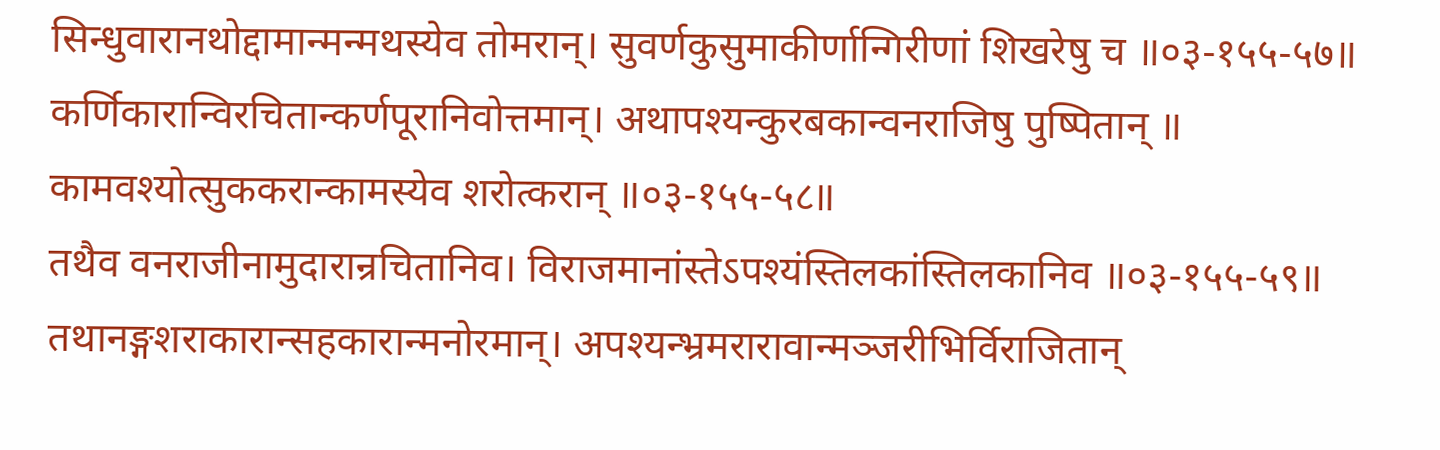सिन्धुवारानथोद्दामान्मन्मथस्येव तोमरान्। सुवर्णकुसुमाकीर्णान्गिरीणां शिखरेषु च ॥०३-१५५-५७॥
कर्णिकारान्विरचितान्कर्णपूरानिवोत्तमान्। अथापश्यन्कुरबकान्वनराजिषु पुष्पितान् ॥ कामवश्योत्सुककरान्कामस्येव शरोत्करान् ॥०३-१५५-५८॥
तथैव वनराजीनामुदारान्रचितानिव। विराजमानांस्तेऽपश्यंस्तिलकांस्तिलकानिव ॥०३-१५५-५९॥
तथानङ्गशराकारान्सहकारान्मनोरमान्। अपश्यन्भ्रमरारावान्मञ्जरीभिर्विराजितान्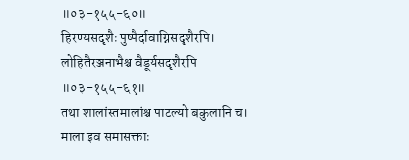॥०३-१५५-६०॥
हिरण्यसदृशैः पुष्पैर्दावाग्निसदृशैरपि। लोहितैरञ्जनाभैश्च वैडूर्यसदृशैरपि ॥०३-१५५-६१॥
तथा शालांस्तमालांश्च पाटल्यो बकुलानि च। माला इव समासक्ताः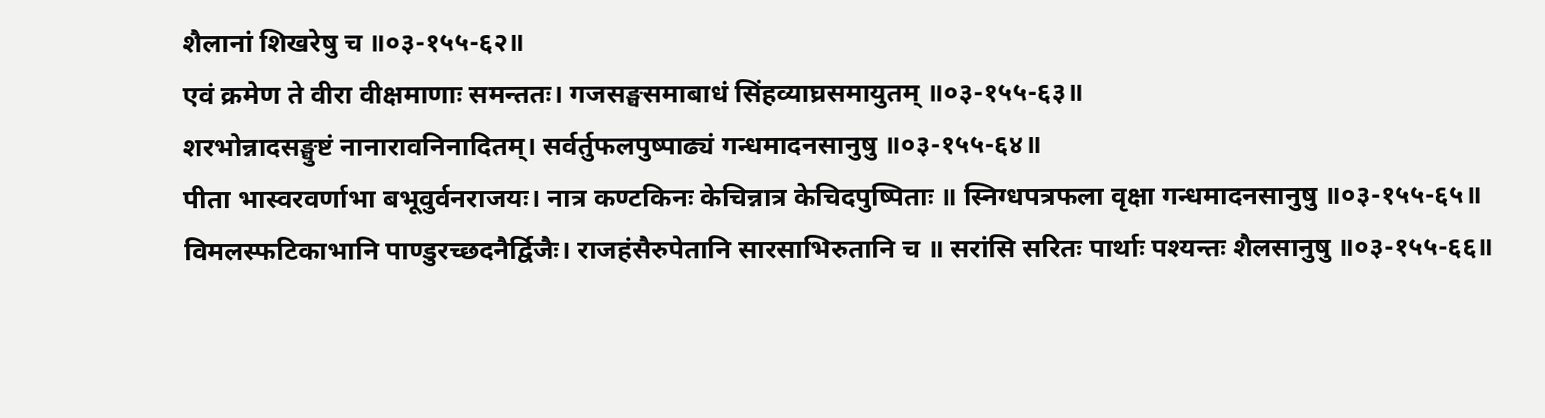शैलानां शिखरेषु च ॥०३-१५५-६२॥
एवं क्रमेण ते वीरा वीक्षमाणाः समन्ततः। गजसङ्घसमाबाधं सिंहव्याघ्रसमायुतम् ॥०३-१५५-६३॥
शरभोन्नादसङ्घुष्टं नानारावनिनादितम्। सर्वर्तुफलपुष्पाढ्यं गन्धमादनसानुषु ॥०३-१५५-६४॥
पीता भास्वरवर्णाभा बभूवुर्वनराजयः। नात्र कण्टकिनः केचिन्नात्र केचिदपुष्पिताः ॥ स्निग्धपत्रफला वृक्षा गन्धमादनसानुषु ॥०३-१५५-६५॥
विमलस्फटिकाभानि पाण्डुरच्छदनैर्द्विजैः। राजहंसैरुपेतानि सारसाभिरुतानि च ॥ सरांसि सरितः पार्थाः पश्यन्तः शैलसानुषु ॥०३-१५५-६६॥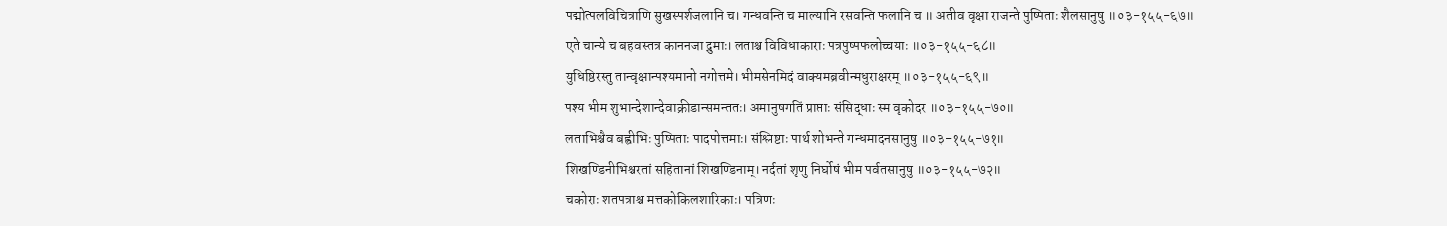पद्मोत्पलविचित्राणि सुखस्पर्शजलानि च। गन्धवन्ति च माल्यानि रसवन्ति फलानि च ॥ अतीव वृक्षा राजन्ते पुष्पिताः शैलसानुषु ॥०३-१५५-६७॥
एते चान्ये च बहवस्तत्र काननजा द्रुमाः। लताश्च विविधाकाराः पत्रपुष्पफलोच्चयाः ॥०३-१५५-६८॥
युधिष्ठिरस्तु तान्वृक्षान्पश्यमानो नगोत्तमे। भीमसेनमिदं वाक्यमब्रवीन्मधुराक्षरम् ॥०३-१५५-६९॥
पश्य भीम शुभान्देशान्देवाक्रीडान्समन्ततः। अमानुषगतिं प्राप्ताः संसिद्धाः स्म वृकोदर ॥०३-१५५-७०॥
लताभिश्चैव बह्वीभिः पुष्पिताः पादपोत्तमाः। संश्लिष्टाः पार्थ शोभन्ते गन्धमादनसानुषु ॥०३-१५५-७१॥
शिखण्डिनीभिश्चरतां सहितानां शिखण्डिनाम्। नर्दतां शृणु निर्घोषं भीम पर्वतसानुषु ॥०३-१५५-७२॥
चकोराः शतपत्राश्च मत्तकोकिलशारिकाः। पत्रिणः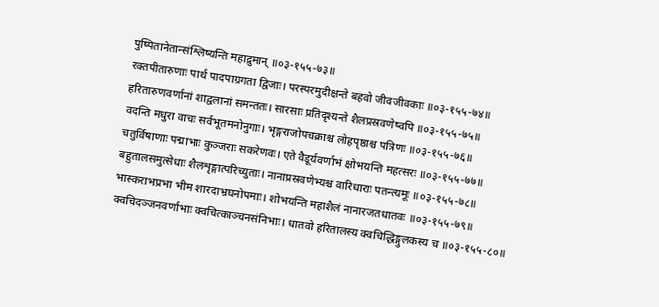पुष्पितानेतान्संश्लिष्यन्ति महाद्रुमान् ॥०३-१५५-७३॥
रक्तपीतारुणाः पार्थ पादपाग्रगता द्विजाः। परस्परमुदीक्षन्ते बहवो जीवजीवकाः ॥०३-१५५-७४॥
हरितारुणवर्णानां शाद्वलानां समन्ततः। सारसाः प्रतिदृश्यन्ते शैलप्रस्रवणेष्वपि ॥०३-१५५-७५॥
वदन्ति मधुरा वाचः सर्वभूतमनोनुगाः। भृङ्गराजोपचक्राश्च लोहपृष्ठाश्च पत्रिणः ॥०३-१५५-७६॥
चतुर्विषाणाः पद्माभाः कुञ्जराः सकरेणवः। एते वैडूर्यवर्णाभं क्षोभयन्ति महत्सरः ॥०३-१५५-७७॥
बहुतालसमुत्सेधाः शैलशृङ्गात्परिच्युताः। नानाप्रस्रवणेभ्यश्च वारिधाराः पतन्त्यमूः ॥०३-१५५-७८॥
भास्कराभप्रभा भीम शारदाभ्रघनोपमाः। शोभयन्ति महाशैलं नानारजतधातवः ॥०३-१५५-७९॥
क्वचिदञ्जनवर्णाभाः क्वचित्काञ्चनसंनिभाः। धातवो हरितालस्य क्वचिद्धिङ्गुलकस्य च ॥०३-१५५-८०॥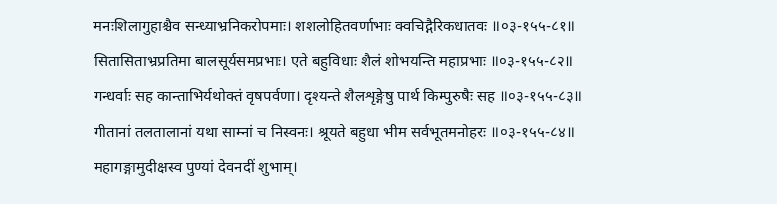मनःशिलागुहाश्चैव सन्ध्याभ्रनिकरोपमाः। शशलोहितवर्णाभाः क्वचिद्गैरिकधातवः ॥०३-१५५-८१॥
सितासिताभ्रप्रतिमा बालसूर्यसमप्रभाः। एते बहुविधाः शैलं शोभयन्ति महाप्रभाः ॥०३-१५५-८२॥
गन्धर्वाः सह कान्ताभिर्यथोक्तं वृषपर्वणा। दृश्यन्ते शैलशृङ्गेषु पार्थ किम्पुरुषैः सह ॥०३-१५५-८३॥
गीतानां तलतालानां यथा साम्नां च निस्वनः। श्रूयते बहुधा भीम सर्वभूतमनोहरः ॥०३-१५५-८४॥
महागङ्गामुदीक्षस्व पुण्यां देवनदीं शुभाम्।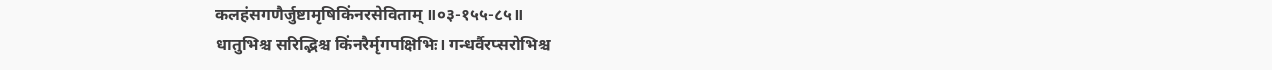कलहंसगणैर्जुष्टामृषिकिंनरसेविताम् ॥०३-१५५-८५॥
धातुभिश्च सरिद्भिश्च किंनरैर्मृगपक्षिभिः। गन्धर्वैरप्सरोभिश्च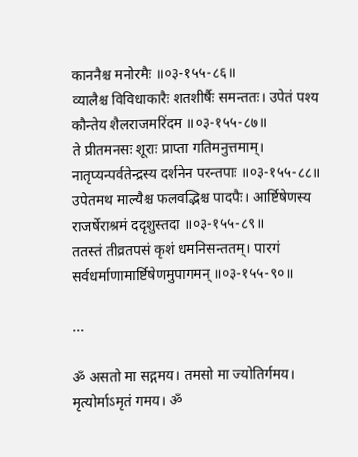काननैश्च मनोरमैः ॥०३-१५५-८६॥
व्यालैश्च विविधाकारैः शतशीर्षैः समन्ततः। उपेतं पश्य कौन्तेय शैलराजमरिंदम ॥०३-१५५-८७॥
ते प्रीतमनसः शूराः प्राप्ता गतिमनुत्तमाम्। नातृप्यन्पर्वतेन्द्रस्य दर्शनेन परन्तपाः ॥०३-१५५-८८॥
उपेतमथ माल्यैश्च फलवद्भिश्च पादपैः। आर्ष्टिषेणस्य राजर्षेराश्रमं ददृशुस्तदा ॥०३-१५५-८९॥
ततस्तं तीव्रतपसं कृशं धमनिसन्ततम्। पारगं सर्वधर्माणामार्ष्टिषेणमुपागमन् ॥०३-१५५-९०॥

...

ॐ असतो मा सद्गमय। तमसो मा ज्योतिर्गमय। मृत्योर्माऽमृतं गमय। ॐ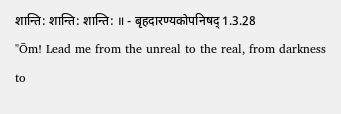शान्ति: शान्ति: शान्ति: ॥ - बृहदारण्यकोपनिषद् 1.3.28
"Ōm! Lead me from the unreal to the real, from darkness to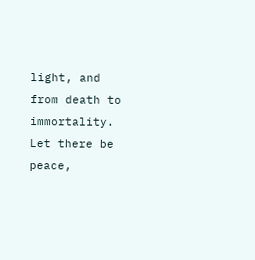light, and from death to immortality. Let there be peace,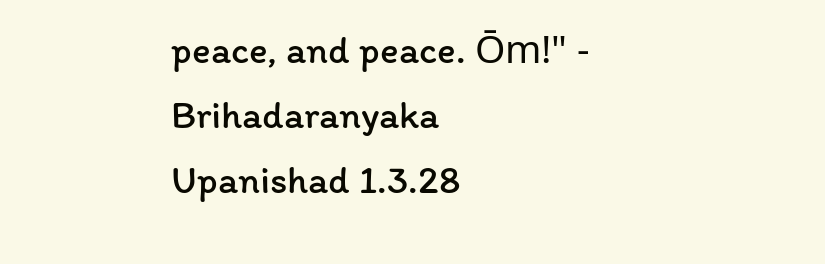peace, and peace. Ōm!" - Brihadaranyaka Upanishad 1.3.28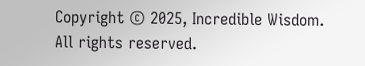Copyright © 2025, Incredible Wisdom.
All rights reserved.